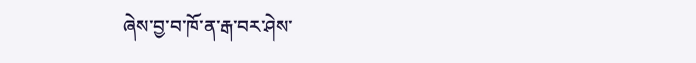ཞེས་བྱ་བ་ཁོ་ན་རྒ་བར་ཤེས་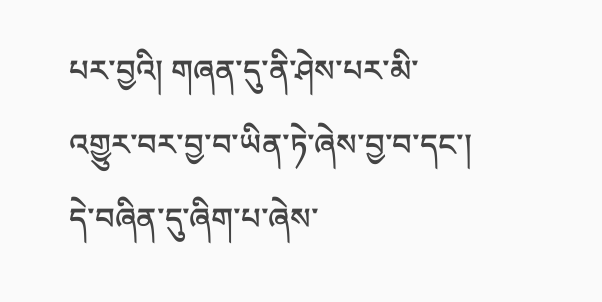པར་བྱའི། གཞན་དུ་ནི་ཤེས་པར་མི་འགྱུར་བར་བྱ་བ་ཡིན་ཏེ་ཞེས་བྱ་བ་དང་། དེ་བཞིན་དུ་ཞིག་པ་ཞེས་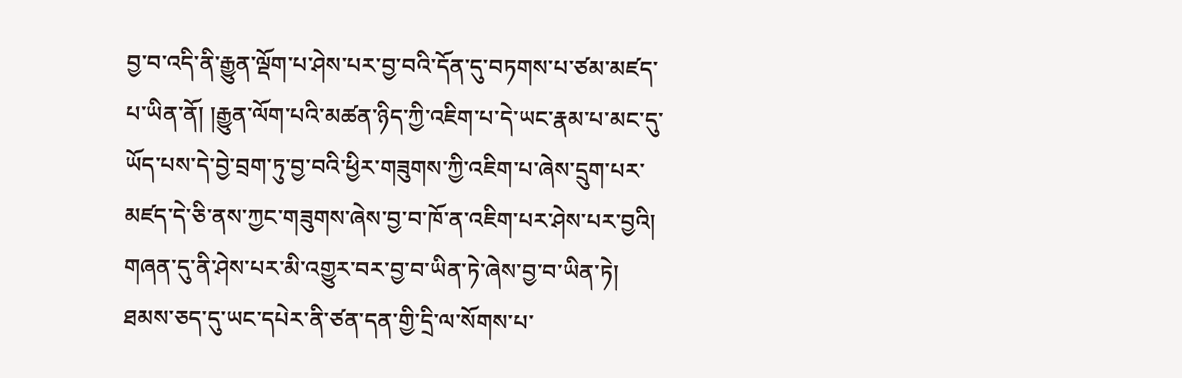བྱ་བ་འདི་ནི་རྒྱུན་ལྡོག་པ་ཤེས་པར་བྱ་བའི་དོན་དུ་བཏགས་པ་ཙམ་མཛད་པ་ཡིན་ནོ། །རྒྱུན་ལོག་པའི་མཚན་ཉིད་ཀྱི་འཇིག་པ་དེ་ཡང་རྣམ་པ་མང་དུ་ཡོད་པས་དེ་བྱེ་བྲག་ཏུ་བྱ་བའི་ཕྱིར་གཟུགས་ཀྱི་འཇིག་པ་ཞེས་དྲུག་པར་མཛད་དེ་ཅི་ནས་ཀྱང་གཟུགས་ཞེས་བྱ་བ་ཁོ་ན་འཇིག་པར་ཤེས་པར་བྱའི། གཞན་དུ་ནི་ཤེས་པར་མི་འགྱུར་བར་བྱ་བ་ཡིན་ཏེ་ཞེས་བྱ་བ་ཡིན་ཏེ། ཐམས་ཅད་དུ་ཡང་དཔེར་ནི་ཙན་དན་གྱི་དྲི་ལ་སོགས་པ་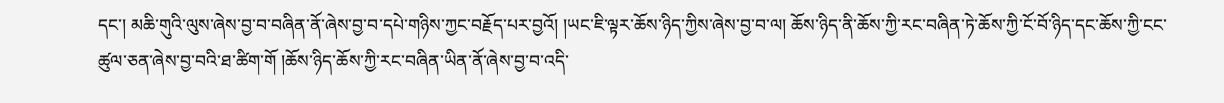དང་། མཆི་གུའི་ལུས་ཞེས་བྱ་བ་བཞིན་ནོ་ཞེས་བྱ་བ་དཔེ་གཉིས་ཀྱང་བརྗོད་པར་བྱའོ། །ཡང་ཇི་ལྟར་ཆོས་ཉིད་ཀྱིས་ཞེས་བྱ་བ་ལ། ཆོས་ཉིད་ནི་ཆོས་ཀྱི་རང་བཞིན་ཏེ་ཆོས་ཀྱི་ངོ་བོ་ཉིད་དང་ཆོས་ཀྱི་ངང་ཚུལ་ཅན་ཞེས་བྱ་བའི་ཐ་ཚིག་གོ །ཆོས་ཉིད་ཆོས་ཀྱི་རང་བཞིན་ཡིན་ནོ་ཞེས་བྱ་བ་འདི་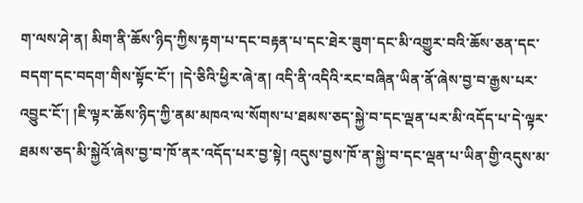ག་ལས་ཤེ་ན། མིག་ནི་ཆོས་ཉིད་ཀྱིས་རྟག་པ་དང་བརྟན་པ་དང་ཐེར་ཟུག་དང་མི་འགྱུར་བའི་ཆོས་ཅན་དང་བདག་དང་བདག་གིས་སྟོང་ངོ་། །དེ་ཅིའི་ཕྱིར་ཞེ་ན། འདི་ནི་འདིའི་རང་བཞིན་ཡིན་ནོ་ཞེས་བྱ་བ་རྒྱས་པར་འབྱུང་ངོ་། །ཇི་ལྟར་ཆོས་ཉིད་ཀྱི་ནམ་མཁའ་ལ་སོགས་པ་ཐམས་ཅད་སྐྱེ་བ་དང་ལྡན་པར་མི་འདོད་པ་དེ་ལྟར་ཐམས་ཅད་མི་སྐྱེའོ་ཞེས་བྱ་བ་ཁོ་ནར་འདོད་པར་བྱ་སྟེ། འདུས་བྱས་ཁོ་ན་སྐྱེ་བ་དང་ལྡན་པ་ཡིན་གྱི་འདུས་མ་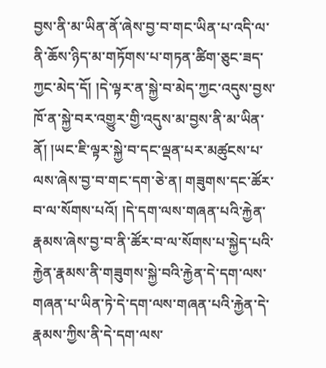བྱས་ནི་མ་ཡིན་ནོ་ཞེས་བྱ་བ་གང་ཡིན་པ་འདི་ལ་ནི་ཆོས་ཉིད་མ་གཏོགས་པ་གཏན་ཚིག་ཅུང་ཟད་ཀྱང་མེད་དོ། །དེ་ལྟར་ན་སྐྱེ་བ་མེད་ཀྱང་འདུས་བྱས་ཁོ་ན་སྐྱེ་བར་འགྱུར་གྱི་འདུས་མ་བྱས་ནི་མ་ཡིན་ནོ། །ཡང་ཇི་ལྟར་སྐྱེ་བ་དང་ལྡན་པར་མཚུངས་པ་ལས་ཞེས་བྱ་བ་གང་དག་ཅེ་ན། གཟུགས་དང་ཚོར་བ་ལ་སོགས་པའོ། །དེ་དག་ལས་གཞན་པའི་རྐྱེན་རྣམས་ཞེས་བྱ་བ་ནི་ཚོར་བ་ལ་སོགས་པ་སྐྱེད་པའི་རྐྱེན་རྣམས་ནི་གཟུགས་སྐྱེ་བའི་རྐྱེན་དེ་དག་ལས་གཞན་པ་ཡིན་ཏེ་དེ་དག་ལས་གཞན་པའི་རྐྱེན་དེ་རྣམས་ཀྱིས་ནི་དེ་དག་ལས་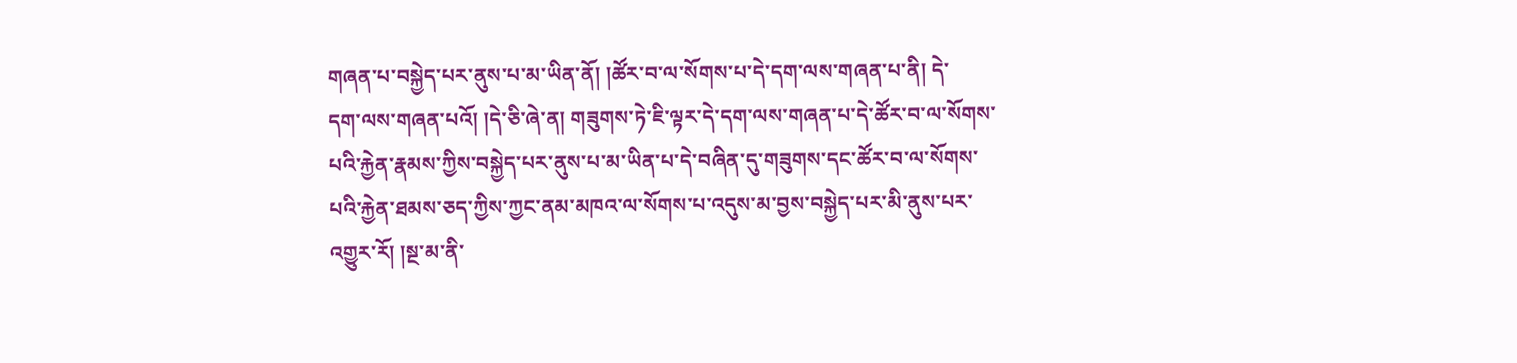གཞན་པ་བསྐྱེད་པར་ནུས་པ་མ་ཡིན་ནོ། །ཚོར་བ་ལ་སོགས་པ་དེ་དག་ལས་གཞན་པ་ནི། དེ་
དག་ལས་གཞན་པའོ། །དེ་ཅི་ཞེ་ན། གཟུགས་ཏེ་ཇི་ལྟར་དེ་དག་ལས་གཞན་པ་དེ་ཚོར་བ་ལ་སོགས་པའི་རྐྱེན་རྣམས་ཀྱིས་བསྐྱེད་པར་ནུས་པ་མ་ཡིན་པ་དེ་བཞིན་དུ་གཟུགས་དང་ཚོར་བ་ལ་སོགས་པའི་རྐྱེན་ཐམས་ཅད་ཀྱིས་ཀྱང་ནམ་མཁའ་ལ་སོགས་པ་འདུས་མ་བྱས་བསྐྱེད་པར་མི་ནུས་པར་འགྱུར་རོ། །སྔ་མ་ནི་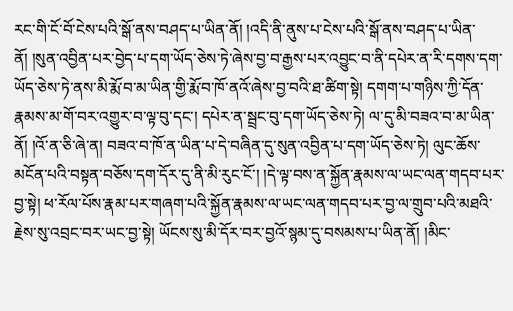རང་གི་ངོ་བོ་ངེས་པའི་སྒོ་ནས་བཤད་པ་ཡིན་ནོ། །འདི་ནི་ནུས་པ་ངེས་པའི་སྒོ་ནས་བཤད་པ་ཡིན་ནོ། །སུན་འབྱིན་པར་བྱེད་པ་དག་ཡོད་ཅེས་ཏེ་ཞེས་བྱ་བ་རྒྱས་པར་འབྱུང་བ་ནི་དཔེར་ན་རི་དགས་དག་ཡོད་ཅེས་ཏེ་ནས་མི་རྨོ་བ་མ་ཡིན་གྱི་རྨོ་བ་ཁོ་ནའོ་ཞེས་བྱ་བའི་ཐ་ཚིག་སྟེ། དགག་པ་གཉིས་ཀྱི་དོན་རྣམས་མ་གོ་བར་འགྱུར་བ་ལྟ་བུ་དང་། དཔེར་ན་སྦྲང་བུ་དག་ཡོད་ཅེས་ཏེ། ལ་དུ་མི་བཟའ་བ་མ་ཡིན་ནོ། །འོ་ན་ཅི་ཞེ་ན། བཟའ་བ་ཁོ་ན་ཡིན་པ་དེ་བཞིན་དུ་སུན་འབྱིན་པ་དག་ཡོད་ཅེས་ཏེ། ལུང་ཆོས་མངོན་པའི་བསྟན་བཅོས་དག་དོར་དུ་ནི་མི་རུང་ངོ་། །དེ་ལྟ་བས་ན་སྐྱོན་རྣམས་ལ་ཡང་ལན་གདབ་པར་བྱ་སྟེ། ཕ་རོལ་པོས་རྣམ་པར་གཞག་པའི་སྐྱོན་རྣམས་ལ་ཡང་ལན་གདབ་པར་བྱ་ལ་གྲུབ་པའི་མཐའི་རྗེས་སུ་འབྲང་བར་ཡང་བྱ་སྟེ། ཡོངས་སུ་མི་དོར་བར་བྱའོ་སྙམ་དུ་བསམས་པ་ཡིན་ནོ། །མིང་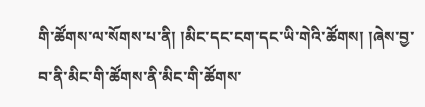གི་ཚོགས་ལ་སོགས་པ་ནི། །མིང་དང་ངག་དང་ཡི་གེའི་ཚོགས། །ཞེས་བྱ་བ་ནི་མིང་གི་ཚོགས་ནི་མིང་གི་ཚོགས་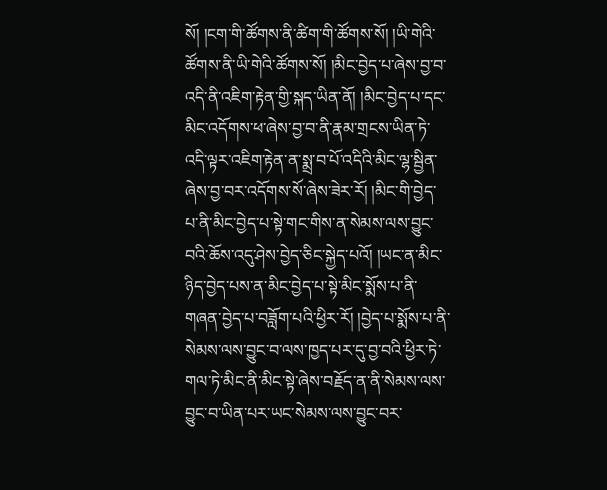སོ། །ངག་གི་ཚོགས་ནི་ཚིག་གི་ཚོགས་སོ། །ཡི་གེའི་ཚོགས་ནི་ཡི་གེའི་ཚོགས་སོ། །མིང་བྱེད་པ་ཞེས་བྱ་བ་འདི་ནི་འཇིག་རྟེན་གྱི་སྐད་ཡིན་ནོ། །མིང་བྱེད་པ་དང་མིང་འདོགས་ཕ་ཞེས་བྱ་བ་ནི་རྣམ་གྲངས་ཡིན་ཏེ་འདི་ལྟར་འཇིག་རྟེན་ན་སྨྲ་བ་པོ་འདིའི་མིང་ལྷ་སྦྱིན་ཞེས་བྱ་བར་འདོགས་སོ་ཞེས་ཟེར་རོ། །མིང་གི་བྱེད་པ་ནི་མིང་བྱེད་པ་སྟེ་གང་གིས་ན་སེམས་ལས་བྱུང་བའི་ཆོས་འདུ་ཤེས་བྱེད་ཅིང་སྐྱེད་པའོ། །ཡང་ན་མིང་ཉིད་བྱེད་པས་ན་མིང་བྱེད་པ་སྟེ་མིང་སྨོས་པ་ནི་གཞན་བྱེད་པ་བཟློག་པའི་ཕྱིར་རོ། །བྱེད་པ་སྨོས་པ་ནི་སེམས་ལས་བྱུང་བ་ལས་ཁྱད་པར་དུ་བྱ་བའི་ཕྱིར་ཏེ་གལ་ཏེ་མིང་ནི་མིང་སྟེ་ཞེས་བརྗོད་ན་ནི་སེམས་ལས་བྱུང་བ་ཡིན་པར་ཡང་སེམས་ལས་བྱུང་བར་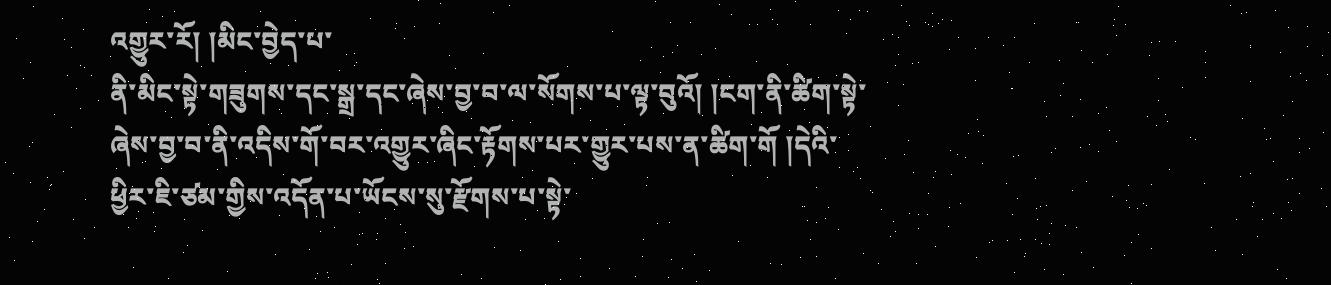འགྱུར་རོ། །མིང་བྱེད་པ་
ནི་མིང་སྟེ་གཟུགས་དང་སྒྲ་དང་ཞེས་བྱ་བ་ལ་སོགས་པ་ལྟ་བུའོ། །ངག་ནི་ཚིག་སྟེ་ཞེས་བྱ་བ་ནི་འདིས་གོ་བར་འགྱུར་ཞིང་རྟོགས་པར་གྱུར་པས་ན་ཚིག་གོ །དེའི་ཕྱིར་ཇི་ཙམ་གྱིས་འདོན་པ་ཡོངས་སུ་རྫོགས་པ་སྟེ་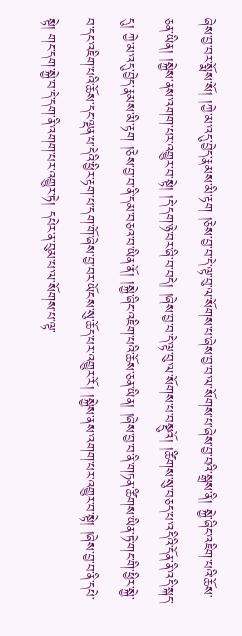ཞེས་བྱ་བར་སྨོས་སོ། །ཀྱེ་མ་འདུ་བྱེད་རྣམས་མི་རྟག །ཅེས་བྱ་བ་དེ་ལྟ་བུ་ལ་སོགས་པ་ཞེས་བྱ་བ་ལ་སོགས་པ་ཞེས་བྱ་བའི་སྒྲས་ནི། སྐྱེ་ཞིང་འཇིག་པའི་ཆོས་ཅན་ཡིན། །སྐྱེས་ནས་འགག་པར་འགྱུར་བ་སྟེ། །དེ་དག་ཉེ་བར་ཞི་བ་བདེ། །ཞེས་བྱ་བ་དེ་ལྟ་བུ་ལ་སོགས་པ་བསྡུའོ། །ཚིགས་སུ་བཅད་པ་འདིའི་དོན་ནི་འདི་སྐད་དུ། ཀྱེ་མ་འདུ་བྱེད་རྣམས་མི་རྟག །ཅེས་བྱ་བ་ནི་དམ་བཅའ་བ་ཡིན་ནོ། །སྐྱེ་ཞིང་འཇིག་པའི་ཆོས་ཅན་ཡིན། །ཞེས་བྱ་བ་ནི་གཏན་ཚིགས་ཡིན་ཏེ་གང་གི་ཕྱིར་སྐྱེ་བ་དང་འཇིག་པའི་ཆོས་དང་ལྡན་པ་དེའི་ཕྱིར་རྟག་པ་དག་གོ་ཞེས་བྱ་བར་ཡོངས་སུ་ཆོད་པར་འགྱུར་རོ། །སྐྱེས་ནས་འགག་པར་འགྱུར་བ་སྟེ། །ཞེས་བྱ་བ་ནི་དཔེ་སྟེ། གང་དག་སྐྱེ་བ་དེ་དག་ནི་འགག་པར་འགྱུར་ཏེ། དཔེར་ན་བུམ་པ་ལ་སོགས་པ་ལྟ་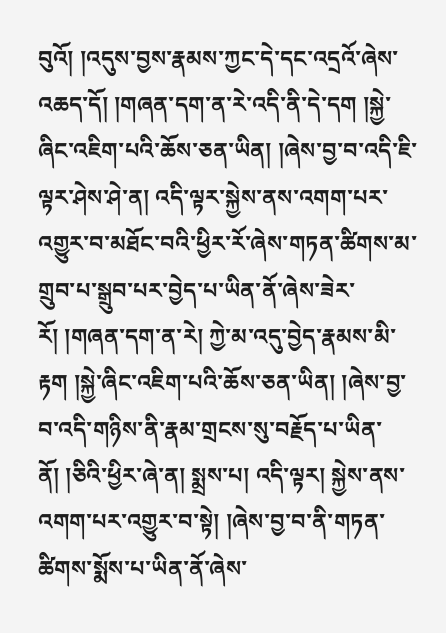བུའོ། །འདུས་བྱས་རྣམས་ཀྱང་དེ་དང་འདྲའོ་ཞེས་འཆད་དོ། །གཞན་དག་ན་རེ་འདི་ནི་དེ་དག །སྐྱེ་ཞིང་འཇིག་པའི་ཆོས་ཅན་ཡིན། །ཞེས་བྱ་བ་འདི་ཇི་ལྟར་ཤེས་ཤེ་ན། འདི་ལྟར་སྐྱེས་ནས་འགག་པར་འགྱུར་བ་མཐོང་བའི་ཕྱིར་རོ་ཞེས་གཏན་ཚིགས་མ་གྲུབ་པ་སྒྲུབ་པར་བྱེད་པ་ཡིན་ནོ་ཞེས་ཟེར་རོ། །གཞན་དག་ན་རེ། ཀྱེ་མ་འདུ་བྱེད་རྣམས་མི་རྟག །སྐྱེ་ཞིང་འཇིག་པའི་ཆོས་ཅན་ཡིན། །ཞེས་བྱ་བ་འདི་གཉིས་ནི་རྣམ་གྲངས་སུ་བརྗོད་པ་ཡིན་ནོ། །ཅིའི་ཕྱིར་ཞེ་ན། སྨྲས་པ། འདི་ལྟར། སྐྱེས་ནས་འགག་པར་འགྱུར་བ་སྟེ། །ཞེས་བྱ་བ་ནི་གཏན་ཚིགས་སྨོས་པ་ཡིན་ནོ་ཞེས་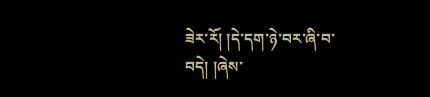ཟེར་རོ། །དེ་དག་ཉེ་བར་ཞི་བ་བདེ། །ཞེས་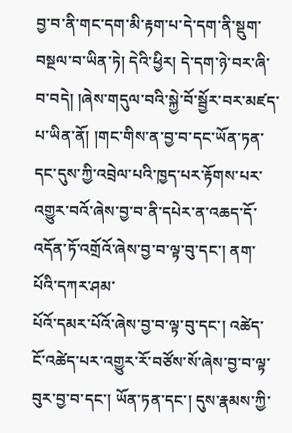བྱ་བ་ནི་གང་དག་མི་རྟག་པ་དེ་དག་ནི་སྡུག་བསྔལ་བ་ཡིན་ཏེ། དེའི་ཕྱིར། དེ་དག་ཉེ་བར་ཞི་བ་བདེ། །ཞེས་གདུལ་བའི་སྐྱེ་བོ་སྦྱོར་བར་མཛད་པ་ཡིན་ནོ། །གང་གིས་ན་བྱ་བ་དང་ཡོན་ཏན་དང་དུས་ཀྱི་འབྲེལ་པའི་ཁྱད་པར་རྟོགས་པར་འགྱུར་བའོ་ཞེས་བྱ་བ་ནི་དཔེར་ན་འཆད་དོ་འདོན་ཏོ་འགྲོའོ་ཞེས་བྱ་བ་ལྟ་བུ་དང་། ནག་པོའི་དཀར་ཤམ་
པོའོ་དམར་པོའོ་ཞེས་བྱ་བ་ལྟ་བུ་དང་། འཚེད་ངོ་འཚེད་པར་འགྱུར་རོ་བཙོས་སོ་ཞེས་བྱ་བ་ལྟ་བུར་བྱ་བ་དང་། ཡོན་ཏན་དང་། དུས་རྣམས་ཀྱི་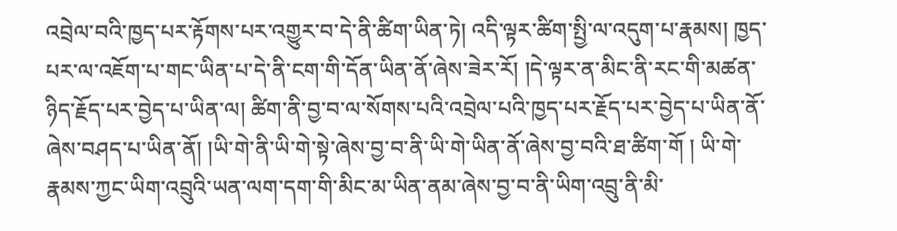འབྲེལ་བའི་ཁྱད་པར་རྟོགས་པར་འགྱུར་བ་དེ་ནི་ཚིག་ཡིན་ཏེ། འདི་ལྟར་ཚིག་སྤྱི་ལ་འདུག་པ་རྣམས། ཁྱད་པར་ལ་འཇོག་པ་གང་ཡིན་པ་དེ་ནི་ངག་གི་དོན་ཡིན་ནོ་ཞེས་ཟེར་རོ། །དེ་ལྟར་ན་མིང་ནི་རང་གི་མཚན་ཉིད་རྗོད་པར་བྱེད་པ་ཡིན་ལ། ཚིག་ནི་བྱ་བ་ལ་སོགས་པའི་འབྲེལ་པའི་ཁྱད་པར་རྗོད་པར་བྱེད་པ་ཡིན་ནོ་ཞེས་བཤད་པ་ཡིན་ནོ། །ཡི་གེ་ནི་ཡི་གེ་སྟེ་ཞེས་བྱ་བ་ནི་ཡི་གེ་ཡིན་ནོ་ཞེས་བྱ་བའི་ཐ་ཚིག་གོ ། ཡི་གེ་རྣམས་ཀྱང་ཡིག་འབྲུའི་ཡན་ལག་དག་གི་མིང་མ་ཡིན་ནམ་ཞེས་བྱ་བ་ནི་ཡིག་འབྲུ་ནི་མི་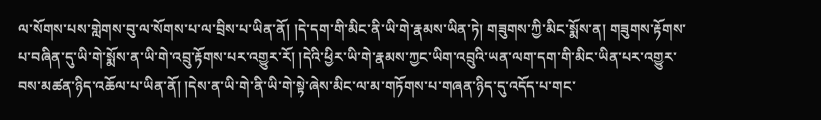ལ་སོགས་པས་གླེགས་བུ་ལ་སོགས་པ་ལ་བྲིས་པ་ཡིན་ནོ། །དེ་དག་གི་མིང་ནི་ཡི་གེ་རྣམས་ཡིན་ཏེ། གཟུགས་ཀྱི་མིང་སྨོས་ན། གཟུགས་རྟོགས་པ་བཞིན་དུ་ཡི་གེ་སྨོས་ན་ཡི་གེ་འབྲུ་རྟོགས་པར་འགྱུར་རོ། །དེའི་ཕྱིར་ཡི་གེ་རྣམས་ཀྱང་ཡིག་འབྲུའི་ཡན་ལག་དག་གི་མིང་ཡིན་པར་འགྱུར་བས་མཚན་ཉིད་འཆོལ་པ་ཡིན་ནོ། །དེས་ན་ཡི་གེ་ནི་ཡི་གེ་སྟེ་ཞེས་མིང་ལ་མ་གཏོགས་པ་གཞན་ཉིད་དུ་འདོད་པ་གང་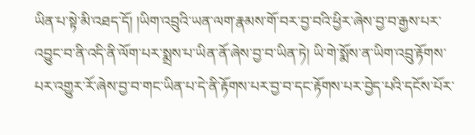ཡིན་པ་སྟེ་མི་འཐད་དོ། །ཡིག་འབྲུའི་ཡན་ལག་རྣམས་གོ་བར་བྱ་བའི་ཕྱིར་ཞེས་བྱ་བ་རྒྱས་པར་འབྱུང་བ་ནི་འདི་ནི་ལོག་པར་སྨྲས་པ་ཡིན་ནོ་ཞེས་བྱ་བ་ཡིན་ཏེ། ཡི་གེ་སྨོས་ན་ཡིག་འབྲུ་རྟོགས་པར་འགྱུར་རོ་ཞེས་བྱ་བ་གང་ཡིན་པ་དེ་ནི་རྟོགས་པར་བྱ་བ་དང་རྟོགས་པར་བྱེད་པའི་དངོས་པོར་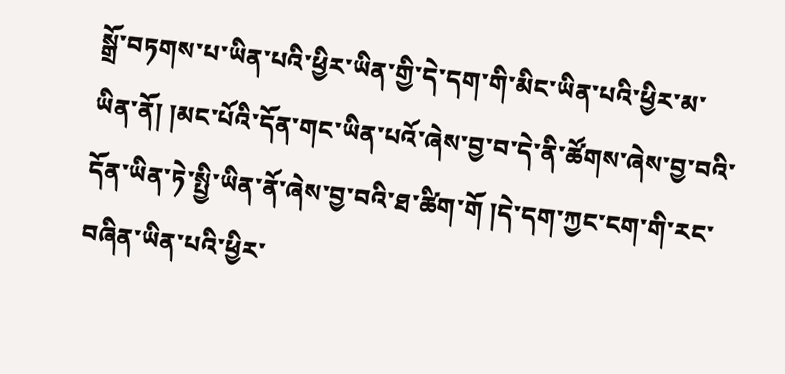སྒྲོ་བཏགས་པ་ཡིན་པའི་ཕྱིར་ཡིན་གྱི་དེ་དག་གི་མིང་ཡིན་པའི་ཕྱིར་མ་ཡིན་ནོ། །མང་པོའི་དོན་གང་ཡིན་པའོ་ཞེས་བྱ་བ་དེ་ནི་ཚོགས་ཞེས་བྱ་བའི་དོན་ཡིན་ཏེ་སྤྱི་ཡིན་ནོ་ཞེས་བྱ་བའི་ཐ་ཚིག་གོ །དེ་དག་ཀྱང་ངག་གི་རང་བཞིན་ཡིན་པའི་ཕྱིར་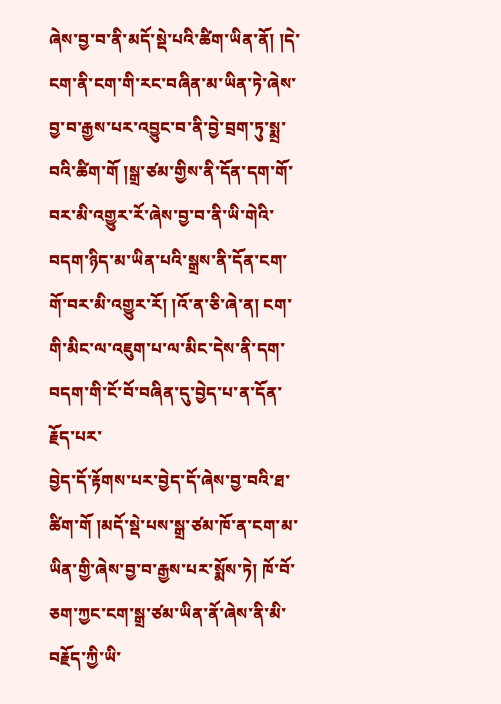ཞེས་བྱ་བ་ནི་མདོ་སྡེ་པའི་ཚིག་ཡིན་ནོ། །དེ་ངག་ནི་ངག་གི་རང་བཞིན་མ་ཡིན་ཏེ་ཞེས་བྱ་བ་རྒྱས་པར་འབྱུང་བ་ནི་བྱེ་བྲག་ཏུ་སྨྲ་བའི་ཚིག་གོ །སྒྲ་ཙམ་གྱིས་ནི་དོན་དག་གོ་བར་མི་འགྱུར་རོ་ཞེས་བྱ་བ་ནི་ཡི་གེའི་བདག་ཉིད་མ་ཡིན་པའི་སྒྲས་ནི་དོན་ངག་གོ་བར་མི་འགྱུར་རོ། །འོ་ན་ཅི་ཞེ་ན། ངག་གི་མིང་ལ་འཇུག་པ་ལ་མིང་དེས་ནི་དག་བདག་གི་ངོ་བོ་བཞིན་དུ་བྱེད་པ་ན་དོན་རྗོད་པར་
བྱེད་དོ་རྟོགས་པར་བྱེད་དོ་ཞེས་བྱ་བའི་ཐ་ཚིག་གོ །མདོ་སྡེ་པས་སྒྲ་ཙམ་ཁོ་ན་ངག་མ་ཡིན་གྱི་ཞེས་བྱ་བ་རྒྱས་པར་སྨོས་ཏེ། ཁོ་བོ་ཅག་ཀྱང་ངག་སྒྲ་ཙམ་ཡིན་ནོ་ཞེས་ནི་མི་བརྗོད་ཀྱི་ཡི་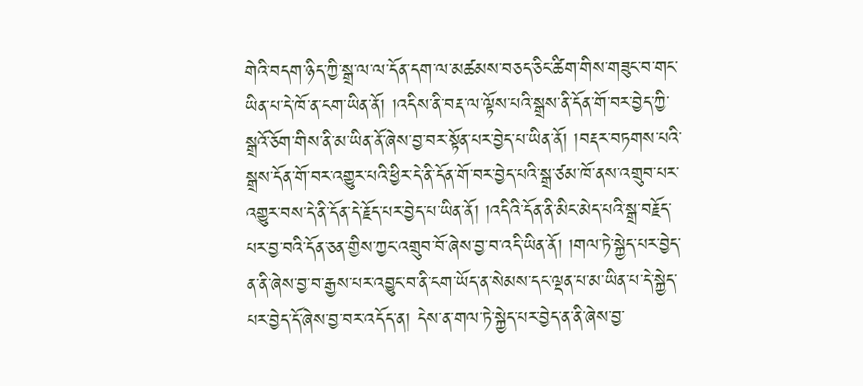གེའི་བདག་ཉིད་ཀྱི་སྒྲ་ལ་ལ་དོན་དག་ལ་མཚམས་བཅད་ཅིང་ཚིག་གིས་གཟུང་བ་གང་ཡིན་པ་དེ་ཁོ་ན་ངག་ཡིན་ནོ། །འདིས་ནི་བརྡ་ལ་ལྟོས་པའི་སྒྲས་ནི་དོན་གོ་བར་བྱེད་ཀྱི་སྒྲའོ་ཅོག་གིས་ནི་མ་ཡིན་ནོ་ཞེས་བྱ་བར་སྟོན་པར་བྱེད་པ་ཡིན་ནོ། །བརྡར་བཏགས་པའི་སྒྲས་དོན་གོ་བར་འགྱུར་པའི་ཕྱིར་དེ་ནི་དོན་གོ་བར་བྱེད་པའི་སྒྲ་ཙམ་ཁོ་ནས་འགྲུབ་པར་འགྱུར་བས་དེ་ནི་དོན་དེ་རྗོད་པར་བྱེད་པ་ཡིན་ནོ། །འདིའི་དོན་ནི་མིང་མེད་པའི་སྒྲ་བརྗོད་པར་བྱ་བའི་དོན་ཅན་གྱིས་ཀྱང་འགྲུབ་བོ་ཞེས་བྱ་བ་འདི་ཡིན་ནོ། །གལ་ཏེ་སྐྱེད་པར་བྱེད་ན་ནི་ཞེས་བྱ་བ་རྒྱས་པར་འབྱུང་བ་ནི་ངག་ཡོད་ན་སེམས་དང་ལྡན་པ་མ་ཡིན་པ་དེ་སྐྱེད་པར་བྱེད་དོ་ཞེས་བྱ་བར་འདོད་ན། དེས་ན་གལ་ཏེ་སྐྱེད་པར་བྱེད་ན་ནི་ཞེས་བྱ་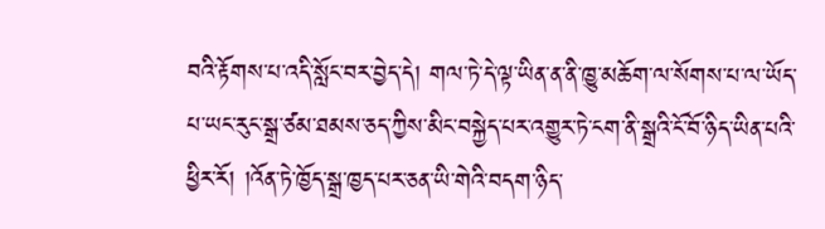བའི་རྟོགས་པ་འདི་སློང་བར་བྱེད་དེ། གལ་ཏེ་དེ་ལྟ་ཡིན་ན་ནི་ཁྱུ་མཆོག་ལ་སོགས་པ་ལ་ཡོད་པ་ཡང་རུང་སྒྲ་ཙམ་ཐམས་ཅད་ཀྱིས་མིང་བསྐྱེད་པར་འགྱུར་ཏེ་ངག་ནི་སྒྲའི་ངོ་བོ་ཉིད་ཡིན་པའི་ཕྱིར་རོ། །འོན་ཏེ་ཁྱོད་སྒྲ་ཁྱད་པར་ཅན་ཡི་གེའི་བདག་ཉིད་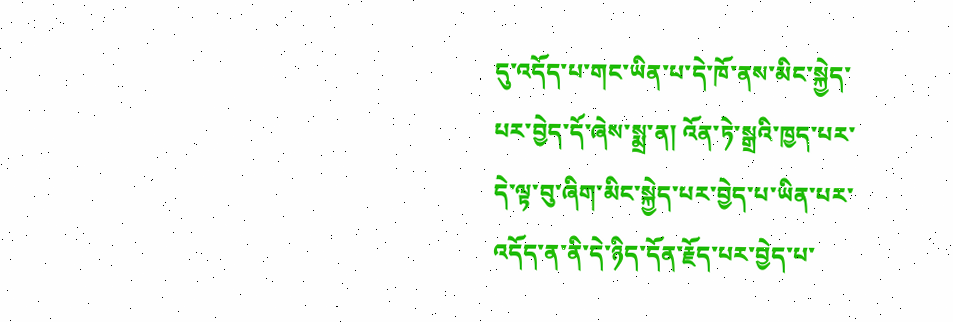དུ་འདོད་པ་གང་ཡིན་པ་དེ་ཁོ་ནས་མིང་སྐྱེད་པར་བྱེད་དོ་ཞེས་སྨྲ་ན། འོན་ཏེ་སྒྲའི་ཁྱད་པར་དེ་ལྟ་བུ་ཞིག་མིང་སྐྱེད་པར་བྱེད་པ་ཡིན་པར་འདོད་ན་ནི་དེ་ཉིད་དོན་རྗོད་པར་བྱེད་པ་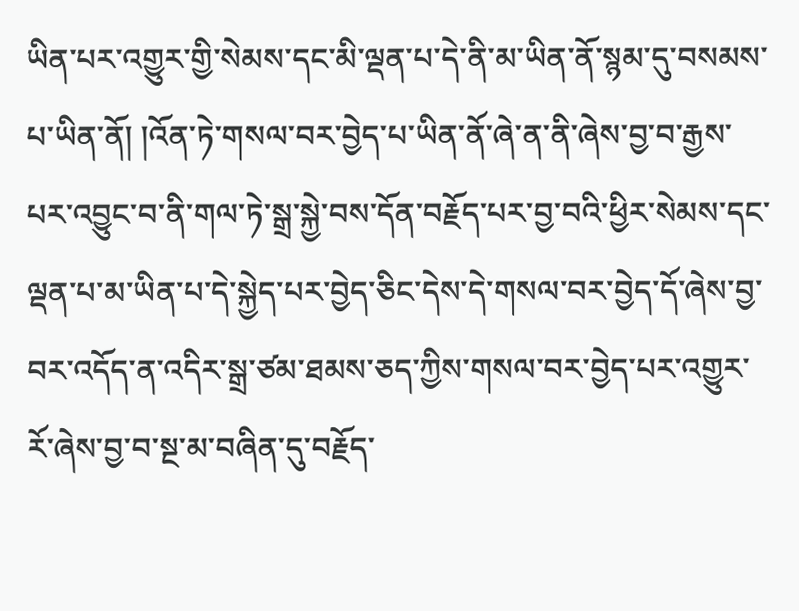ཡིན་པར་འགྱུར་གྱི་སེམས་དང་མི་ལྡན་པ་དེ་ནི་མ་ཡིན་ནོ་སྙམ་དུ་བསམས་པ་ཡིན་ནོ། །འོན་ཏེ་གསལ་བར་བྱེད་པ་ཡིན་ནོ་ཞེ་ན་ནི་ཞེས་བྱ་བ་རྒྱས་པར་འབྱུང་བ་ནི་གལ་ཏེ་སྒྲ་སྐྱེ་བས་དོན་བརྗོད་པར་བྱ་བའི་ཕྱིར་སེམས་དང་ལྡན་པ་མ་ཡིན་པ་དེ་སྐྱེད་པར་བྱེད་ཅིང་དེས་དེ་གསལ་བར་བྱེད་དོ་ཞེས་བྱ་བར་འདོད་ན་འདིར་སྒྲ་ཙམ་ཐམས་ཅད་ཀྱིས་གསལ་བར་བྱེད་པར་འགྱུར་རོ་ཞེས་བྱ་བ་སྔ་མ་བཞིན་དུ་བརྗོད་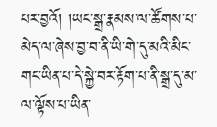པར་བྱའོ། །ཡང་སྒྲ་རྣམས་ལ་ཚོགས་པ་མེད་ལ་ཞེས་བྱ་བ་ནི་ཡི་གེ་དུ་མའི་མིང་གང་ཡིན་པ་དེ་སྐྱེ་བར་རྟོག་པ་ནི་སྒྲ་དུ་མ་ལ་ལྟོས་པ་ཡིན་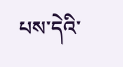པས་དེའི་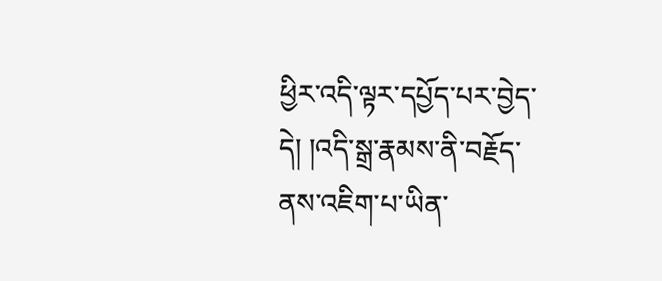ཕྱིར་འདི་ལྟར་དཔྱོད་པར་བྱེད་དེ། །འདི་སྒྲ་རྣམས་ནི་བརྗོད་ནས་འཇིག་པ་ཡིན་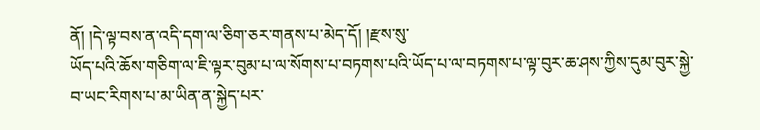ནོ། །དེ་ལྟ་བས་ན་འདི་དག་ལ་ཅིག་ཅར་གནས་པ་མེད་དོ། །རྫས་སུ་
ཡོད་པའི་ཆོས་གཅིག་ལ་ཇི་ལྟར་བུམ་པ་ལ་སོགས་པ་བཏགས་པའི་ཡོད་པ་ལ་བཏགས་པ་ལྟ་བུར་ཆ་ཤས་ཀྱིས་དུམ་བུར་སྐྱེ་བ་ཡང་རིགས་པ་མ་ཡིན་ན་སྐྱེད་པར་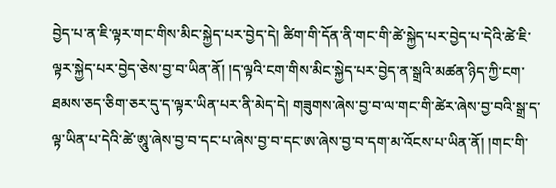བྱེད་པ་ན་ཇི་ལྟར་གང་གིས་མིང་སྐྱེད་པར་བྱེད་དེ། ཚིག་གི་དོན་ནི་གང་གི་ཚེ་སྐྱེད་པར་བྱེད་པ་དེའི་ཚེ་ཇི་ལྟར་སྐྱེད་པར་བྱེད་ཅེས་བྱ་བ་ཡིན་ནོ། །ད་ལྟའི་ངག་གིས་མིང་སྐྱེད་པར་བྱེད་ན་སྒྲའི་མཚན་ཉིད་ཀྱི་ངག་ཐམས་ཅད་ཅིག་ཅར་དུ་ད་ལྟར་ཡིན་པར་ནི་མེད་དེ། གཟུགས་ཞེས་བྱ་བ་ལ་གང་གི་ཚེར་ཞེས་བྱ་བའི་སྒྲ་ད་ལྟ་ཡིན་པ་དེའི་ཚེ་ཨཱུ་ཞེས་བྱ་བ་དང་པ་ཞེས་བྱ་བ་དང་ཨ་ཞེས་བྱ་བ་དག་མ་འོངས་པ་ཡིན་ནོ། །གང་གི་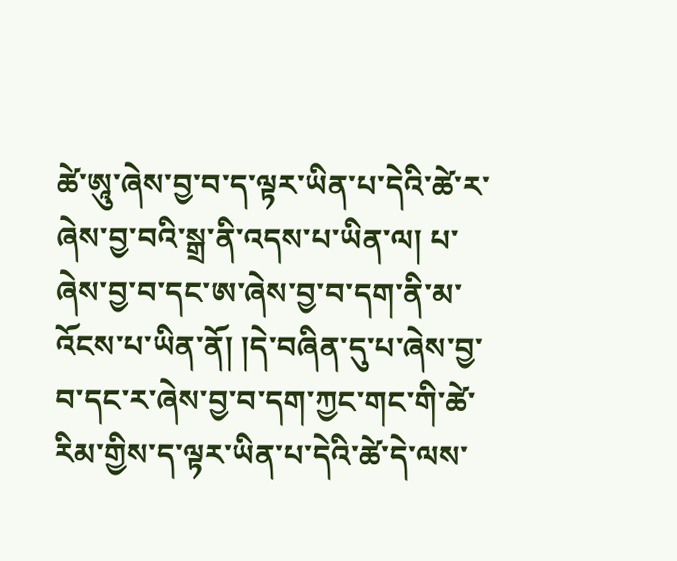ཚེ་ཨཱུ་ཞེས་བྱ་བ་ད་ལྟར་ཡིན་པ་དེའི་ཚེ་ར་ཞེས་བྱ་བའི་སྒྲ་ནི་འདས་པ་ཡིན་ལ། པ་ཞེས་བྱ་བ་དང་ཨ་ཞེས་བྱ་བ་དག་ནི་མ་འོངས་པ་ཡིན་ནོ། །དེ་བཞིན་དུ་པ་ཞེས་བྱ་བ་དང་ར་ཞེས་བྱ་བ་དག་ཀྱང་གང་གི་ཚེ་རིམ་གྱིས་ད་ལྟར་ཡིན་པ་དེའི་ཚེ་དེ་ལས་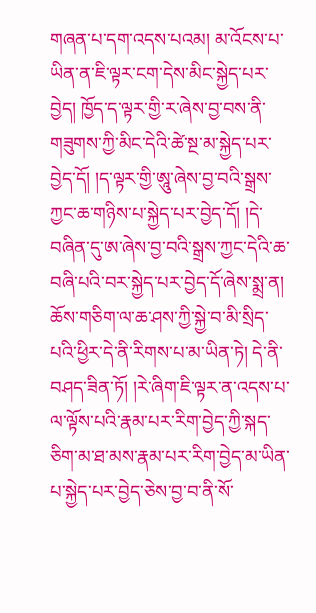གཞན་པ་དག་འདས་པའམ། མ་འོངས་པ་ཡིན་ན་ཇི་ལྟར་ངག་དེས་མིང་སྐྱེད་པར་བྱེད། ཁྱོད་ད་ལྟར་གྱི་ར་ཞེས་བྱ་བས་ནི་གཟུགས་ཀྱི་མིང་དེའི་ཚེ་སྔ་མ་སྐྱེད་པར་བྱེད་དོ། །ད་ལྟར་གྱི་ཨཱུ་ཞེས་བྱ་བའི་སྒྲས་ཀྱང་ཆ་གཉིས་པ་སྐྱེད་པར་བྱེད་དོ། །དེ་བཞིན་དུ་ཨ་ཞེས་བྱ་བའི་སྒྲས་ཀྱང་དེའི་ཆ་བཞི་པའི་བར་སྐྱེད་པར་བྱེད་དོ་ཞེས་སྨྲ་ན། ཆོས་གཅིག་ལ་ཆ་ཤས་ཀྱི་སྐྱེ་བ་མི་སྲིད་པའི་ཕྱིར་དེ་ནི་རིགས་པ་མ་ཡིན་ཏེ། དེ་ནི་བཤད་ཟིན་ཏོ། །རེ་ཞིག་ཇི་ལྟར་ན་འདས་པ་ལ་ལྟོས་པའི་རྣམ་པར་རིག་བྱེད་ཀྱི་སྐད་ཅིག་མ་ཐ་མས་རྣམ་པར་རིག་བྱེད་མ་ཡིན་པ་སྐྱེད་པར་བྱེད་ཅེས་བྱ་བ་ནི་སོ་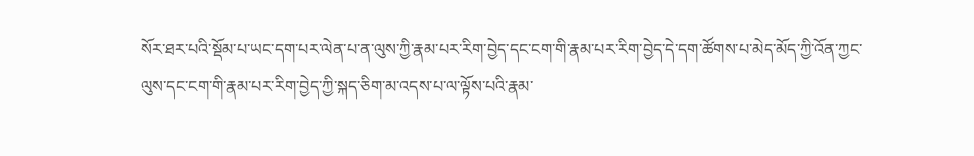སོར་ཐར་པའི་སྡོམ་པ་ཡང་དག་པར་ལེན་པ་ན་ལུས་ཀྱི་རྣམ་པར་རིག་བྱེད་དང་ངག་གི་རྣམ་པར་རིག་བྱེད་དེ་དག་ཚོགས་པ་མེད་མོད་ཀྱི་འོན་ཀྱང་ལུས་དང་ངག་གི་རྣམ་པར་རིག་བྱེད་ཀྱི་སྐད་ཅིག་མ་འདས་པ་ལ་ལྟོས་པའི་རྣམ་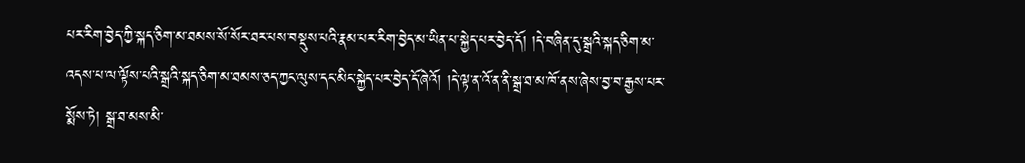པར་རིག་བྱེད་ཀྱི་སྐད་ཅིག་མ་ཐམས་སོ་སོར་ཐར་པས་བསྡུས་པའི་རྣམ་པར་རིག་བྱེད་མ་ཡིན་པ་སྐྱེད་པར་བྱེད་དོ། །དེ་བཞིན་དུ་སྒྲའི་སྐད་ཅིག་མ་འདས་པ་ལ་ལྟོས་པའི་སྒྲའི་སྐད་ཅིག་མ་ཐམས་ཅད་ཀྱང་ལུས་དང་མིང་སྐྱེད་པར་བྱེད་དོ་ཞེའོ། །དེ་ལྟ་ན་འོ་ན་ནི་སྒྲ་ཐ་མ་ཁོ་ནས་ཞེས་བྱ་བ་རྒྱས་པར་སྨོས་ཏེ། སྒྲ་ཐ་མས་མི་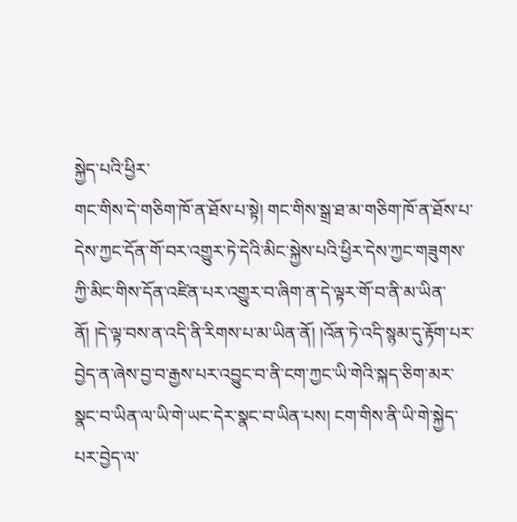སྐྱེད་པའི་ཕྱིར་
གང་གིས་དེ་གཅིག་ཁོ་ན་ཐོས་པ་སྟེ། གང་གིས་སྒྲ་ཐ་མ་གཅིག་ཁོ་ན་ཐོས་པ་དེས་ཀྱང་དོན་གོ་བར་འགྱུར་ཏེ་དེའི་མིང་སྐྱེས་པའི་ཕྱིར་དེས་ཀྱང་གཟུགས་ཀྱི་མིང་གིས་དོན་འཛིན་པར་འགྱུར་བ་ཞིག་ན་དེ་ལྟར་གོ་བ་ནི་མ་ཡིན་ནོ། །དེ་ལྟ་བས་ན་འདི་ནི་རིགས་པ་མ་ཡིན་ནོ། །འོན་ཏེ་འདི་སྙམ་དུ་རྟོག་པར་བྱེད་ན་ཞེས་བྱ་བ་རྒྱས་པར་འབྱུང་བ་ནི་ངག་ཀྱང་ཡི་གེའི་སྐད་ཅིག་མར་སྣང་བ་ཡིན་ལ་ཡི་གེ་ཡང་དེར་སྣང་བ་ཡིན་པས། ངག་གིས་ནི་ཡི་གེ་སྐྱེད་པར་བྱེད་ལ་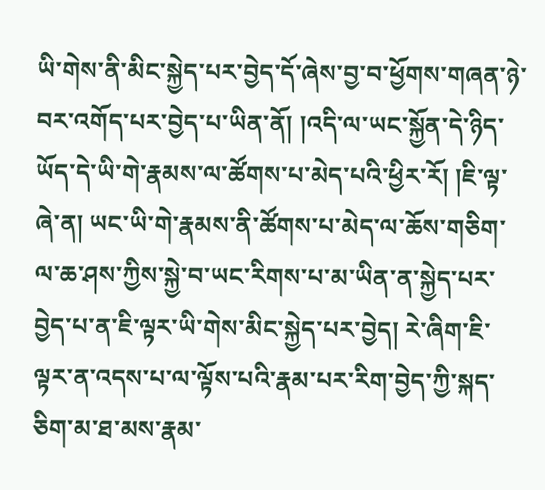ཡི་གེས་ནི་མིང་སྐྱེད་པར་བྱེད་དོ་ཞེས་བྱ་བ་ཕྱོགས་གཞན་ཉེ་བར་འགོད་པར་བྱེད་པ་ཡིན་ནོ། །འདི་ལ་ཡང་སྐྱོན་དེ་ཉིད་ཡོད་དེ་ཡི་གེ་རྣམས་ལ་ཚོགས་པ་མེད་པའི་ཕྱིར་རོ། །ཇི་ལྟ་ཞེ་ན། ཡང་ཡི་གེ་རྣམས་ནི་ཚོགས་པ་མེད་ལ་ཆོས་གཅིག་ལ་ཆ་ཤས་ཀྱིས་སྐྱེ་བ་ཡང་རིགས་པ་མ་ཡིན་ན་སྐྱེད་པར་བྱེད་པ་ན་ཇི་ལྟར་ཡི་གེས་མིང་སྐྱེད་པར་བྱེད། རེ་ཞིག་ཇི་ལྟར་ན་འདས་པ་ལ་ལྟོས་པའི་རྣམ་པར་རིག་བྱེད་ཀྱི་སྐད་ཅིག་མ་ཐ་མས་རྣམ་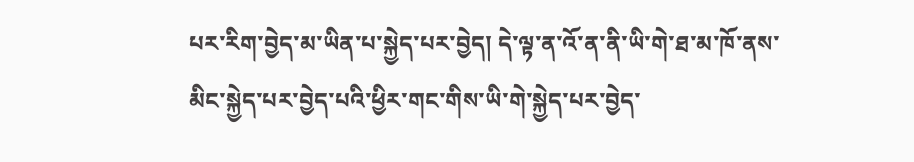པར་རིག་བྱེད་མ་ཡིན་པ་སྐྱེད་པར་བྱེད། དེ་ལྟ་ན་འོ་ན་ནི་ཡི་གེ་ཐ་མ་ཁོ་ནས་མིང་སྐྱེད་པར་བྱེད་པའི་ཕྱིར་གང་གིས་ཡི་གེ་སྐྱེད་པར་བྱེད་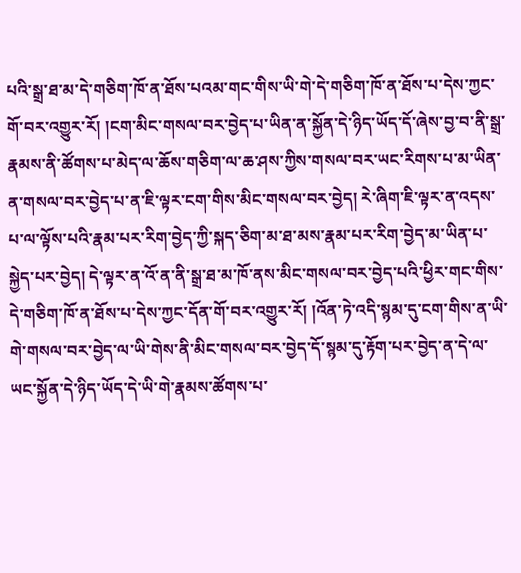པའི་སྒྲ་ཐ་མ་དེ་གཅིག་ཁོ་ན་ཐོས་པའམ་གང་གིས་ཡི་གེ་དེ་གཅིག་ཁོ་ན་ཐོས་པ་དེས་ཀྱང་གོ་བར་འགྱུར་རོ། །ངག་མིང་གསལ་བར་བྱེད་པ་ཡིན་ན་སྐྱོན་དེ་ཉིད་ཡོད་དོ་ཞེས་བྱ་བ་ནི་སྒྲ་རྣམས་ནི་ཚོགས་པ་མེད་ལ་ཆོས་གཅིག་ལ་ཆ་ཤས་ཀྱིས་གསལ་བར་ཡང་རིགས་པ་མ་ཡིན་ན་གསལ་བར་བྱེད་པ་ན་ཇི་ལྟར་ངག་གིས་མིང་གསལ་བར་བྱེད། རེ་ཞིག་ཇི་ལྟར་ན་འདས་པ་ལ་ལྟོས་པའི་རྣམ་པར་རིག་བྱེད་ཀྱི་སྐད་ཅིག་མ་ཐ་མས་རྣམ་པར་རིག་བྱེད་མ་ཡིན་པ་སྐྱེད་པར་བྱེད། དེ་ལྟར་ན་འོ་ན་ནི་སྒྲ་ཐ་མ་ཁོ་ནས་མིང་གསལ་བར་བྱེད་པའི་ཕྱིར་གང་གིས་དེ་གཅིག་ཁོ་ན་ཐོས་པ་དེས་ཀྱང་དོན་གོ་བར་འགྱུར་རོ། །འོན་ཏེ་འདི་སྙམ་དུ་ངག་གིས་ན་ཡི་གེ་གསལ་བར་བྱེད་ལ་ཡི་གེས་ནི་མིང་གསལ་བར་བྱེད་དོ་སྙམ་དུ་རྟོག་པར་བྱེད་ན་དེ་ལ་ཡང་སྐྱོན་དེ་ཉིད་ཡོད་དེ་ཡི་གེ་རྣམས་ཚོགས་པ་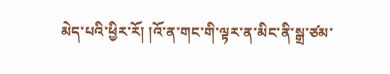མེད་པའི་ཕྱིར་རོ། །འོ་ན་གང་གི་ལྟར་ན་མིང་ནི་སྒྲ་ཙམ་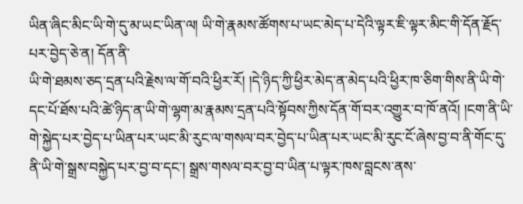ཡིན་ཞིང་མིང་ཡི་གེ་དུ་མ་ཡང་ཡིན་ལ། ཡི་གེ་རྣམས་ཚོགས་པ་ཡང་མེད་པ་དེའི་ལྟར་ཇི་ལྟར་མིང་གི་དོན་རྗོད་པར་བྱེད་ཅེ་ན། དོན་ནི་
ཡི་གེ་ཐམས་ཅད་དྲན་པའི་རྗེས་ལ་གོ་བའི་ཕྱིར་རོ། །དེ་ཉིད་ཀྱི་ཕྱིར་མེད་ན་མེད་པའི་ཕྱིར་ཁ་ཅིག་གིས་ནི་ཡི་གེ་དང་པོ་ཐོས་པའི་ཚེ་ཉིད་ན་ཡི་གེ་ལྷག་མ་རྣམས་དྲན་པའི་སྟོབས་ཀྱིས་དོན་གོ་བར་འགྱུར་བ་ཁོ་ནའོ། །ངག་ནི་ཡི་གེ་སྐྱེད་པར་བྱེད་པ་ཡིན་པར་ཡང་མི་རུང་ལ་གསལ་བར་བྱེད་པ་ཡིན་པར་ཡང་མི་རུང་ངོ་ཞེས་བྱ་བ་ནི་གོང་དུ་ནི་ཡི་གེ་སྒྲས་བསྐྱེད་པར་བྱ་བ་དང་། སྒྲས་གསལ་བར་བྱ་བ་ཡིན་པ་ལྟར་ཁས་བླངས་ནས་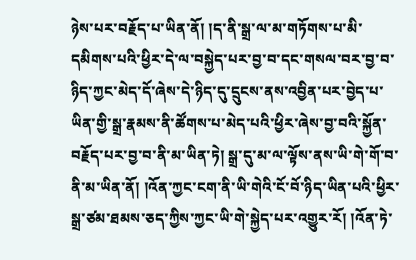ཉེས་པར་བརྗོད་པ་ཡིན་ནོ། །ད་ནི་སྒྲ་ལ་མ་གཏོགས་པ་མི་དམིགས་པའི་ཕྱིར་དེ་ལ་བསྐྱེད་པར་བྱ་བ་དང་གསལ་བར་བྱ་བ་ཉིད་ཀྱང་མེད་དོ་ཞེས་དེ་ཉིད་དུ་དྲུངས་ནས་འབྱིན་པར་བྱེད་པ་ཡིན་གྱི་སྒྲ་རྣམས་ནི་ཚོགས་པ་མེད་པའི་ཕྱིར་ཞེས་བྱ་བའི་སྐྱོན་བརྗོད་པར་བྱ་བ་ནི་མ་ཡིན་ཏེ། སྒྲ་དུ་མ་ལ་ལྟོས་ནས་ཡི་གེ་གོ་བ་ནི་མ་ཡིན་ནོ། །འོན་ཀྱང་ངག་ནི་ཡི་གེའི་ངོ་བོ་ཉིད་ཡིན་པའི་ཕྱིར་སྒྲ་ཙམ་ཐམས་ཅད་ཀྱིས་ཀྱང་ཡི་གེ་སྐྱེད་པར་འགྱུར་རོ། །འོན་ཏེ་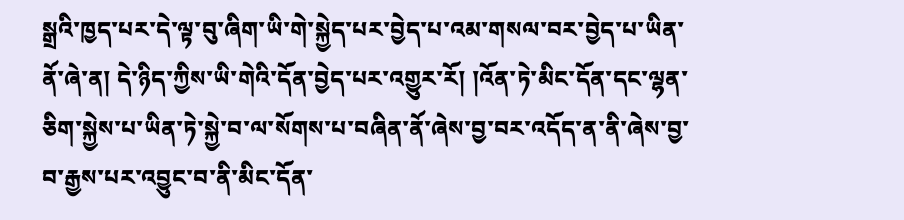སྒྲའི་ཁྱད་པར་དེ་ལྟ་བུ་ཞིག་ཡི་གེ་སྐྱེད་པར་བྱེད་པ་འམ་གསལ་བར་བྱེད་པ་ཡིན་ནོ་ཞེ་ན། དེ་ཉིད་ཀྱིས་ཡི་གེའི་དོན་བྱེད་པར་འགྱུར་རོ། །འོན་ཏེ་མིང་དོན་དང་ལྷན་ཅིག་སྐྱེས་པ་ཡིན་ཏེ་སྐྱེ་བ་ལ་སོགས་པ་བཞིན་ནོ་ཞེས་བྱ་བར་འདོད་ན་ནི་ཞེས་བྱ་བ་རྒྱས་པར་འབྱུང་བ་ནི་མིང་དོན་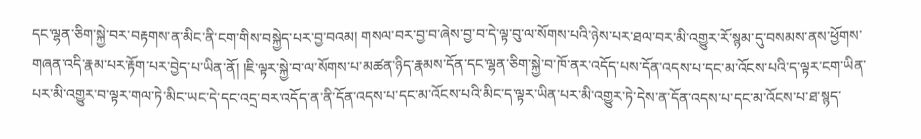དང་ལྷན་ཅིག་སྐྱེ་བར་བརྟགས་ན་མིང་ནི་ངག་གིས་བསྐྱེད་པར་བྱ་བའམ། གསལ་བར་བྱ་བ་ཞེས་བྱ་བ་དེ་ལྟ་བུ་ལ་སོགས་པའི་ཉེས་པར་ཐལ་བར་མི་འགྱུར་རོ་སྙམ་དུ་བསམས་ནས་ཕྱོགས་གཞན་འདི་རྣམ་པར་རྟོག་པར་བྱེད་པ་ཡིན་ནོ། །ཇི་ལྟར་སྐྱེ་བ་ལ་སོགས་པ་མཚན་ཉིད་རྣམས་དོན་དང་ལྷན་ཅིག་སྐྱེ་བ་ཁོ་ནར་འདོད་པས་དོན་འདས་པ་དང་མ་འོངས་པའི་ད་ལྟར་ངག་ཡིན་པར་མི་འགྱུར་བ་ལྟར་གལ་ཏེ་མིང་ཡང་དེ་དང་འདྲ་བར་འདོད་ན་ནི་དོན་འདས་པ་དང་མ་འོངས་པའི་མིང་ད་ལྟར་ཡིན་པར་མི་འགྱུར་ཏེ་དེས་ན་དོན་འདས་པ་དང་མ་འོངས་པ་ཐ་སྙད་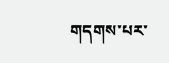གདགས་པར་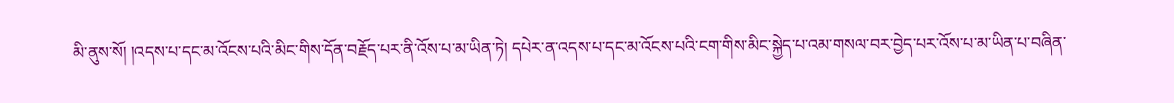མི་ནུས་སོ། །འདས་པ་དང་མ་འོངས་པའི་མིང་གིས་དོན་བརྗོད་པར་ནི་འོས་པ་མ་ཡིན་ཏེ། དཔེར་ན་འདས་པ་དང་མ་འོངས་པའི་ངག་གིས་མིང་སྐྱེད་པ་འམ་གསལ་བར་བྱེད་པར་འོས་པ་མ་ཡིན་པ་བཞིན་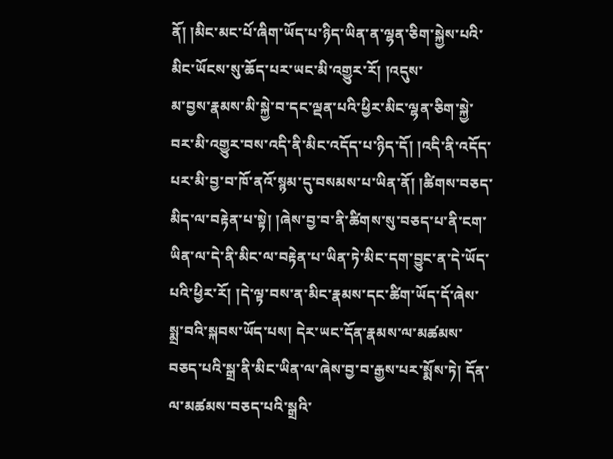ནོ། །མིང་མང་པོ་ཞིག་ཡོད་པ་ཉིད་ཡིན་ན་ལྷན་ཅིག་སྐྱེས་པའི་མིང་ཡོངས་སུ་ཆོད་པར་ཡང་མི་འགྱུར་རོ། །འདུས་
མ་བྱས་རྣམས་མི་སྐྱེ་བ་དང་ལྡན་པའི་ཕྱིར་མིང་ལྷན་ཅིག་སྐྱེ་བར་མི་འགྱུར་བས་འདི་ནི་མིང་འདོད་པ་ཉིད་དོ། །འདི་ནི་འདོད་པར་མི་བྱ་བ་ཁོ་ནའོ་སྙམ་དུ་བསམས་པ་ཡིན་ནོ། །ཚིགས་བཅད་མིད་ལ་བརྟེན་པ་སྟེ། །ཞེས་བྱ་བ་ནི་ཚིགས་སུ་བཅད་པ་ནི་ངག་ཡིན་ལ་དེ་ནི་མིང་ལ་བརྟེན་པ་ཡིན་ཏེ་མིང་དག་བྱུང་ན་དེ་ཡོད་པའི་ཕྱིར་རོ། །དེ་ལྟ་བས་ན་མིང་རྣམས་དང་ཚིག་ཡོད་དོ་ཞེས་སྨྲ་བའི་སྐབས་ཡོད་པས། དེར་ཡང་དོན་རྣམས་ལ་མཚམས་བཅད་པའི་སྒྲ་ནི་མིང་ཡིན་ལ་ཞེས་བྱ་བ་རྒྱས་པར་སྨོས་ཏེ། དོན་ལ་མཚམས་བཅད་པའི་སྒྲའི་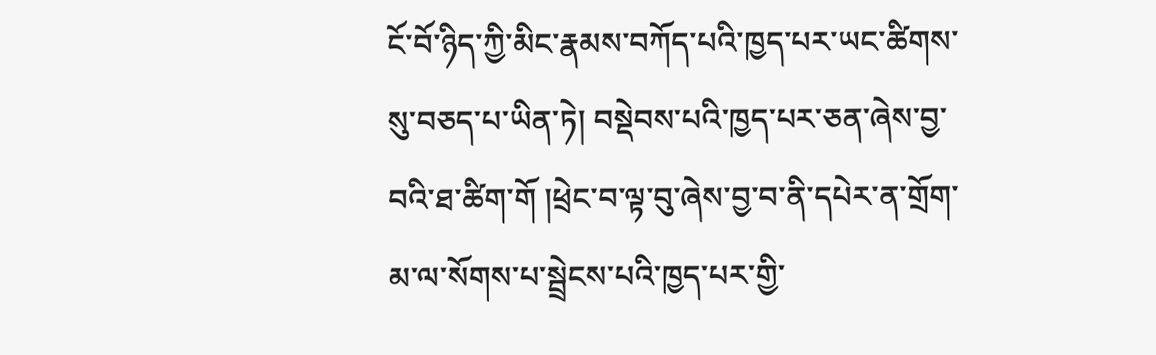ངོ་བོ་ཉིད་ཀྱི་མིང་རྣམས་བཀོད་པའི་ཁྱད་པར་ཡང་ཚིགས་སུ་བཅད་པ་ཡིན་ཏེ། བསྡེབས་པའི་ཁྱད་པར་ཅན་ཞེས་བྱ་བའི་ཐ་ཚིག་གོ །ཕྲེང་བ་ལྟ་བུ་ཞེས་བྱ་བ་ནི་དཔེར་ན་གྲོག་མ་ལ་སོགས་པ་སྦྲེངས་པའི་ཁྱད་པར་གྱི་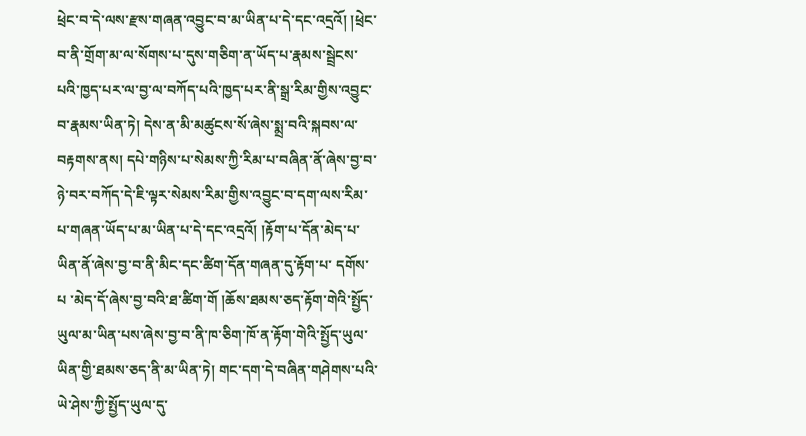ཕྲེང་བ་དེ་ལས་རྫས་གཞན་འབྱུང་བ་མ་ཡིན་པ་དེ་དང་འདྲའོ། །ཕྲེང་བ་ནི་གྲོག་མ་ལ་སོགས་པ་དུས་གཅིག་ན་ཡོད་པ་རྣམས་སྦྲེངས་པའི་ཁྱད་པར་ལ་བྱ་ལ་བཀོད་པའི་ཁྱད་པར་ནི་སྒྲ་རིམ་གྱིས་འབྱུང་བ་རྣམས་ཡིན་ཏེ། དེས་ན་མི་མཚུངས་སོ་ཞེས་སྨྲ་བའི་སྐབས་ལ་བརྟགས་ནས། དཔེ་གཉིས་པ་སེམས་ཀྱི་རིམ་པ་བཞིན་ནོ་ཞེས་བྱ་བ་ཉེ་བར་བཀོད་དེ་ཇི་ལྟར་སེམས་རིམ་གྱིས་འབྱུང་བ་དག་ལས་རིམ་པ་གཞན་ཡོད་པ་མ་ཡིན་པ་དེ་དང་འདྲའོ། །རྟོག་པ་དོན་མེད་པ་ཡིན་ནོ་ཞེས་བྱ་བ་ནི་མིང་དང་ཚིག་དོན་གཞན་དུ་རྟོག་པ་ དགོས་པ ་མེད་དོ་ཞེས་བྱ་བའི་ཐ་ཚིག་གོ །ཆོས་ཐམས་ཅད་རྟོག་གེའི་སྤྱོད་ཡུལ་མ་ཡིན་པས་ཞེས་བྱ་བ་ནི་ཁ་ཅིག་ཁོ་ན་རྟོག་གེའི་སྤྱོད་ཡུལ་ཡིན་གྱི་ཐམས་ཅད་ནི་མ་ཡིན་ཏེ། གང་དག་དེ་བཞིན་གཤེགས་པའི་ཡེ་ཤེས་ཀྱི་སྤྱོད་ཡུལ་དུ་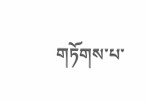གཏོགས་པ་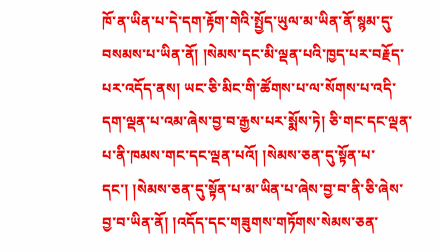ཁོ་ན་ཡིན་པ་དེ་དག་རྟོག་གེའི་སྤྱོད་ཡུལ་མ་ཡིན་ནོ་སྙམ་དུ་བསམས་པ་ཡིན་ནོ། །སེམས་དང་མི་ལྡན་པའི་ཁྱད་པར་བརྗོད་པར་འདོད་ནས། ཡང་ཅི་མིང་གི་ཚོགས་པ་ལ་སོགས་པ་འདི་དག་ལྡན་པ་འམ་ཞེས་བྱ་བ་རྒྱས་པར་སྨོས་ཏེ། ཅི་གང་དང་ལྡན་པ་ནི་ཁམས་གང་དང་ལྡན་པའོ། །སེམས་ཅན་དུ་སྟོན་པ་དང་། །སེམས་ཅན་དུ་སྟོན་པ་མ་ཡིན་པ་ཞེས་བྱ་བ་ནི་ཅི་ཞེས་བྱ་བ་ཡིན་ནོ། །འདོད་དང་གཟུགས་གཏོགས་སེམས་ཅན་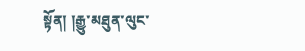སྟོན། །རྒྱུ་མཐུན་ལུང་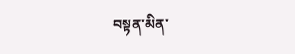བསྟན་མིན་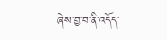ཞེས་བྱ་བ་ནི་འདོད་